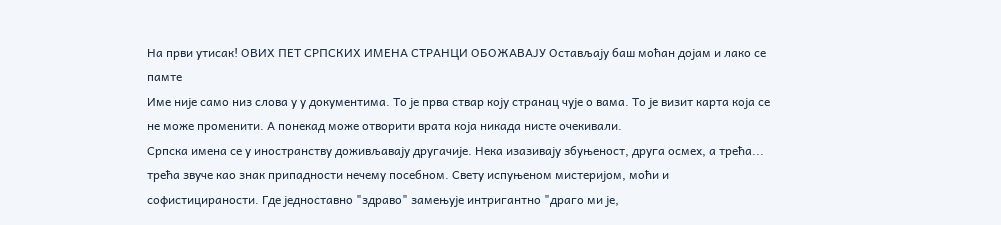На први утисак! ОВИХ ПЕТ СРПСКИХ ИМЕНА СТРАНЦИ ОБОЖАВАЈУ Остављају баш моћан дојам и лако се памте
Име није само низ слова у у документима. То је прва ствар коју странац чује о вама. То је визит карта која се не може променити. А понекад може отворити врата која никада нисте очекивали.
Српска имена се у иностранству доживљавају другачије. Нека изазивају збуњеност, друга осмех, а трећа... трећа звуче као знак припадности нечему посебном. Свету испуњеном мистеријом, моћи и софистицираности. Где једноставно "здраво" замењује интригантно "драго ми је,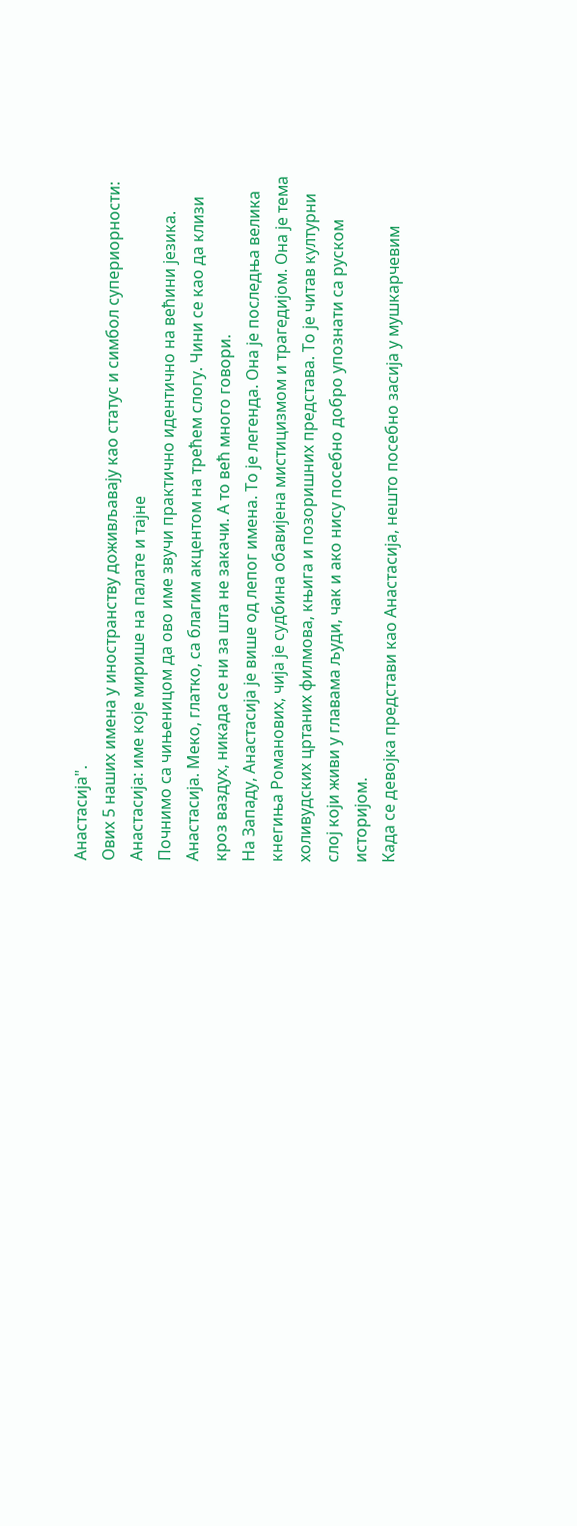Анастасија".
Ових 5 наших имена у иностранству доживљавају као статус и симбол супериорности:
Анастасија: име које мирише на палате и тајне
Почнимо са чињеницом да ово име звучи практично идентично на већини језика. Анастасија. Меко, глатко, са благим акцентом на трећем слогу. Чини се као да клизи кроз ваздух, никада се ни за шта не закачи. А то већ много говори.
На Западу, Анастасија је више од лепог имена. То је легенда. Она је последња велика кнегиња Романових, чија је судбина обавијена мистицизмом и трагедијом. Она је тема холивудских цртаних филмова, књига и позоришних представа. То је читав културни слој који живи у главама људи, чак и ако нису посебно добро упознати са руском историјом.
Када се девојка представи као Анастасија, нешто посебно засија у мушкарчевим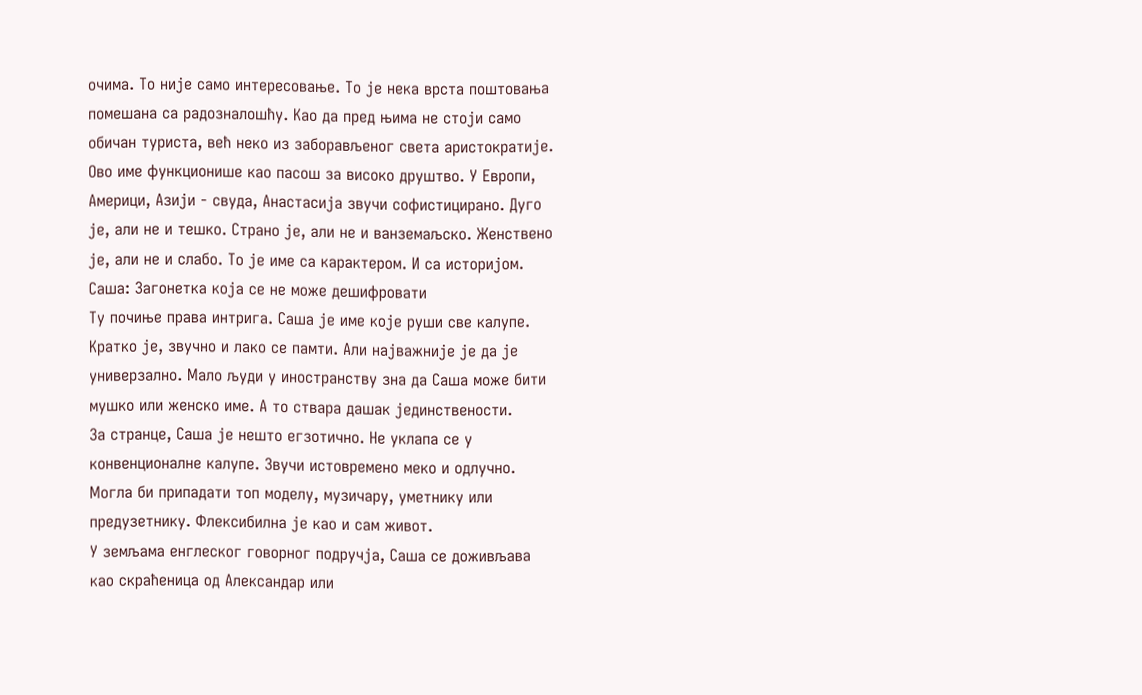очима. То није само интересовање. То је нека врста поштовања помешана са радозналошћу. Као да пред њима не стоји само обичан туриста, већ неко из заборављеног света аристократије.
Ово име функционише као пасош за високо друштво. У Европи, Америци, Азији - свуда, Анастасија звучи софистицирано. Дуго је, али не и тешко. Страно је, али не и ванземаљско. Женствено је, али не и слабо. То је име са карактером. И са историјом.
Саша: Загонетка која се не може дешифровати
Ту почиње права интрига. Саша је име које руши све калупе. Кратко је, звучно и лако се памти. Али најважније је да је универзално. Мало људи у иностранству зна да Саша може бити мушко или женско име. А то ствара дашак јединствености.
За странце, Саша је нешто егзотично. Не уклапа се у конвенционалне калупе. Звучи истовремено меко и одлучно. Могла би припадати топ моделу, музичару, уметнику или предузетнику. Флексибилна је као и сам живот.
У земљама енглеског говорног подручја, Саша се доживљава као скраћеница од Александар или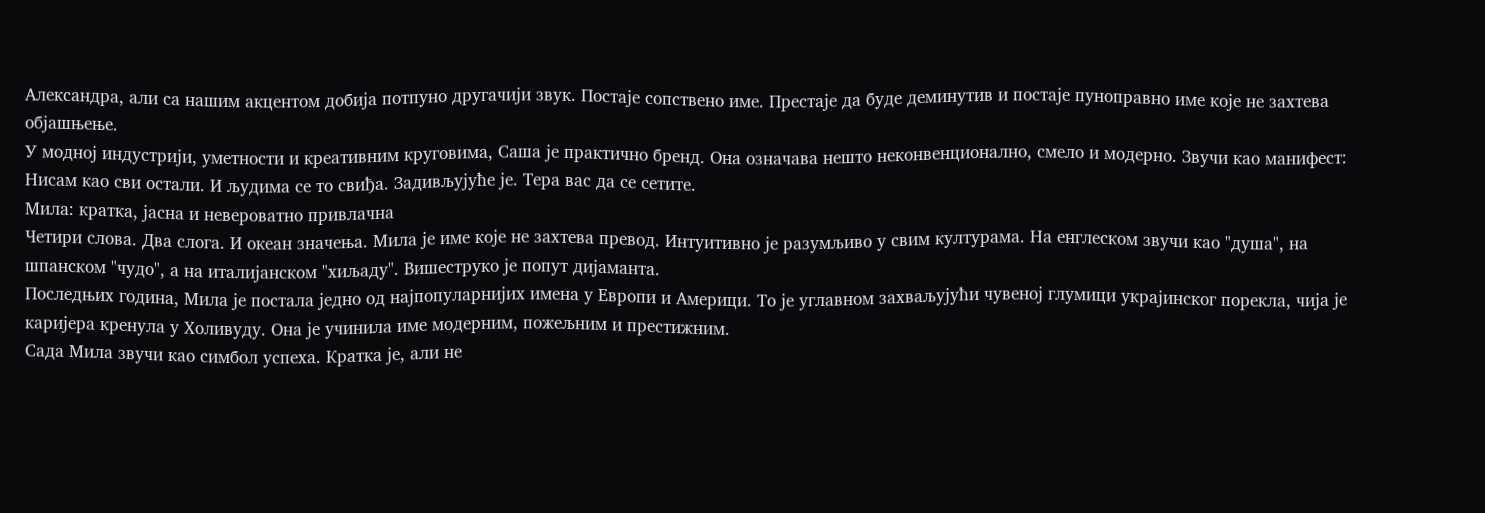Александра, али са нашим акцентом добија потпуно другачији звук. Постаје сопствено име. Престаје да буде деминутив и постаје пуноправно име које не захтева објашњење.
У модној индустрији, уметности и креативним круговима, Саша је практично бренд. Она означава нешто неконвенционално, смело и модерно. Звучи као манифест: Нисам као сви остали. И људима се то свиђа. Задивљујуће је. Тера вас да се сетите.
Мила: кратка, јасна и невероватно привлачна
Четири слова. Два слога. И океан значења. Мила је име које не захтева превод. Интуитивно је разумљиво у свим културама. На енглеском звучи као "душа", на шпанском "чудо", а на италијанском "хиљаду". Вишеструко је попут дијаманта.
Последњих година, Мила је постала једно од најпопуларнијих имена у Европи и Америци. То је углавном захваљујући чувеној глумици украјинског порекла, чија је каријера кренула у Холивуду. Она је учинила име модерним, пожељним и престижним.
Сада Мила звучи као симбол успеха. Кратка је, али не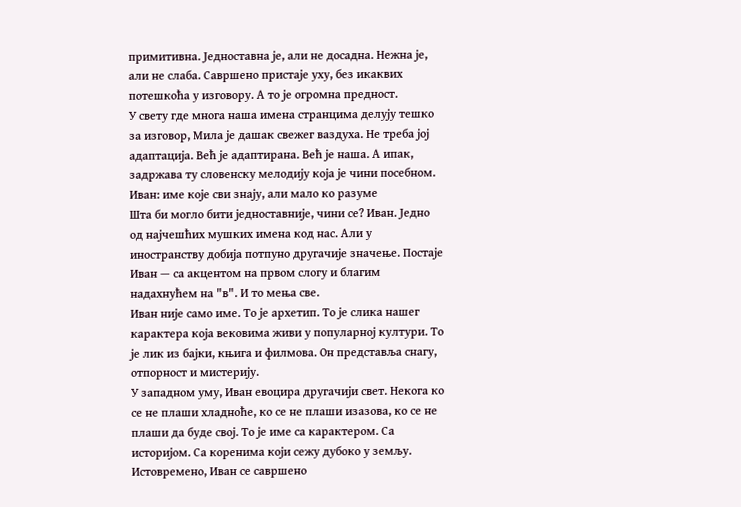примитивна. Једноставна је, али не досадна. Нежна је, али не слаба. Савршено пристаје уху, без икаквих потешкоћа у изговору. А то је огромна предност.
У свету где многа наша имена странцима делују тешко за изговор, Мила је дашак свежег ваздуха. Не треба јој адаптација. Већ је адаптирана. Већ је наша. А ипак, задржава ту словенску мелодију која је чини посебном.
Иван: име које сви знају, али мало ко разуме
Шта би могло бити једноставније, чини се? Иван. Једно од најчешћих мушких имена код нас. Али у иностранству добија потпуно другачије значење. Постаје Иван — са акцентом на првом слогу и благим надахнућем на "в". И то мења све.
Иван није само име. То је архетип. То је слика нашег карактера која вековима живи у популарној култури. То је лик из бајки, књига и филмова. Он представља снагу, отпорност и мистерију.
У западном уму, Иван евоцира другачији свет. Некога ко се не плаши хладноће, ко се не плаши изазова, ко се не плаши да буде свој. То је име са карактером. Са историјом. Са коренима који сежу дубоко у земљу.
Истовремено, Иван се савршено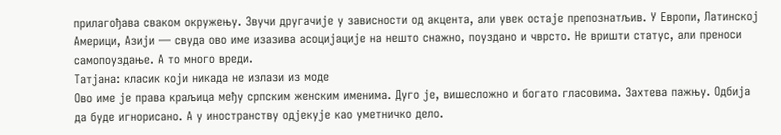прилагођава сваком окружењу. Звучи другачије у зависности од акцента, али увек остаје препознатљив. У Европи, Латинској Америци, Азији — свуда ово име изазива асоцијације на нешто снажно, поуздано и чврсто. Не вришти статус, али преноси самопоуздање. А то много вреди.
Татјана: класик који никада не излази из моде
Ово име је права краљица међу српским женским именима. Дуго је, вишесложно и богато гласовима. Захтева пажњу. Одбија да буде игнорисано. А у иностранству одјекује као уметничко дело.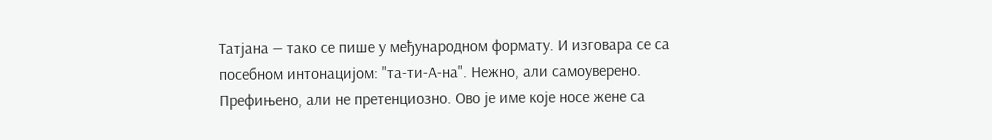Татјана — тако се пише у међународном формату. И изговара се са посебном интонацијом: "та-ти-А-на". Нежно, али самоуверено. Префињено, али не претенциозно. Ово је име које носе жене са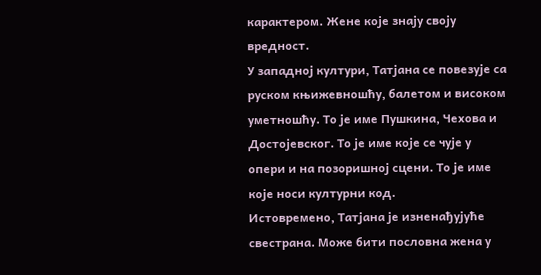карактером. Жене које знају своју вредност.
У западној култури, Татјана се повезује са руском књижевношћу, балетом и високом уметношћу. То је име Пушкина, Чехова и Достојевског. То је име које се чује у опери и на позоришној сцени. То је име које носи културни код.
Истовремено, Татјана је изненађујуће свестрана. Може бити пословна жена у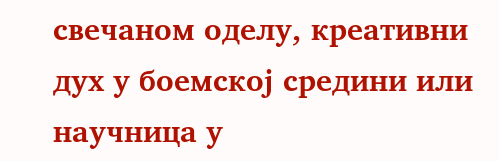свечаном оделу, креативни дух у боемској средини или научница у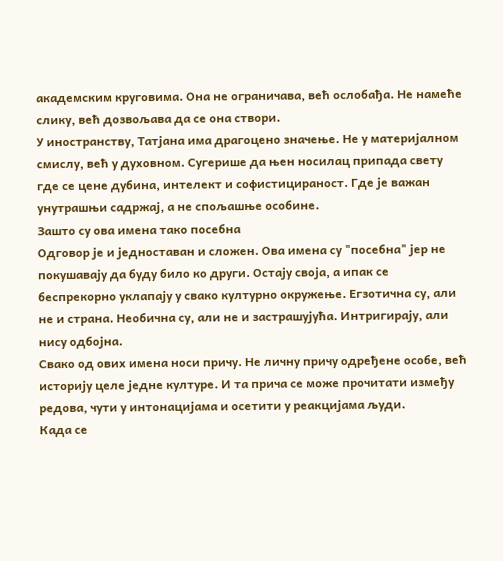академским круговима. Она не ограничава, већ ослобађа. Не намеће слику, већ дозвољава да се она створи.
У иностранству, Татјана има драгоцено значење. Не у материјалном смислу, већ у духовном. Сугерише да њен носилац припада свету где се цене дубина, интелект и софистицираност. Где је важан унутрашњи садржај, а не спољашње особине.
Зашто су ова имена тако посебна
Одговор је и једноставан и сложен. Ова имена су "посебна" јер не покушавају да буду било ко други. Остају своја, а ипак се беспрекорно уклапају у свако културно окружење. Егзотична су, али не и страна. Необична су, али не и застрашујућа. Интригирају, али нису одбојна.
Свако од ових имена носи причу. Не личну причу одређене особе, већ историју целе једне културе. И та прича се може прочитати између редова, чути у интонацијама и осетити у реакцијама људи.
Када се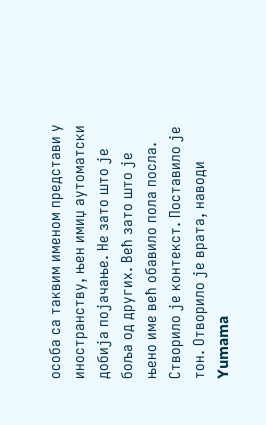особа са таквим именом представи у иностранству, њен имиџ аутоматски добија појачање. Не зато што је боља од других. Већ зато што је њено име већ обавило пола посла. Створило је контекст. Поставило је тон. Отворило је врата, наводи Yumama